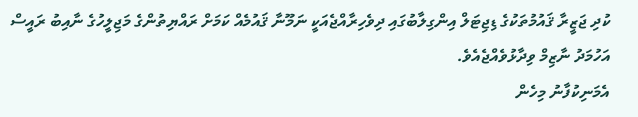ކުދި ޖަޒީރާ ޤައުމުތަކުގެ ޑިޖިޓަލް އިންގިލާބުގައި ދިވެހިރާއްޖެއަކީ ނަމޫނާ ޤައުމެއް ކަމަށް ރައްޔިތުންގެ މަޖިލީހުގެ ނާއިބު ރައީސް އަހުމަދު ނާޒިމް ވިދާޅުވެއްޖެއެވެ.
އެމަނިކުފާނު މިހެން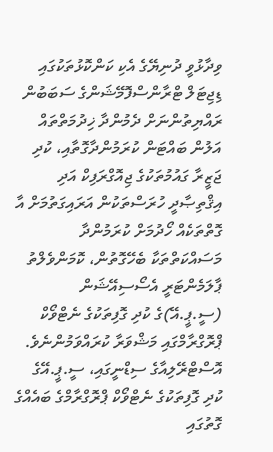ވިދާޅުވީ ދުނިޔޭގެ އެކި ކަންކޮޅުތަކުގައި ޑިޖިޓަލް ޓްރާންސްފޮމޭޝަންގެ ސަބަބުން ރައްޔިތުންނަށް ދެމުންދާ ޚިދުމަތްތައް އަލުން ބައްޓަން ކުރަމުންދާގޮތާއި، ކުދި ޖަޒީރާ ގައުމުތަކުގެ ޖިއޮގްރަފިކް އަދި އިޤްތިޞާދީ ހުރަސްތަކުން އަރައިގަތުމަށް އާ ގޮތްތަކެއް ހޯދުމަށް ކުރަމުންދާ މަސައްކަތްތަކާ ބެހޭގޮތުން، ކޮމަންވެލްތު ޕާލަމެންޓަރީ އެސޯސިއޭޝަން (ސީ.ޕީ.އޭ)ގެ ކުދި ގޮފިތަކުގެ ނެޓްވޯކް ޕްރޮގްރާމްގައި މަޝްވަރާ ކުރައްވަމުންނެވެ.
އޮސްޓްރޭލިއާގެ ސިޑްނީގައި، ސީ.ޕީ.އޭގެ ކުދި ގޮފިތަކުގެ ނެޓްވޯކް ޕްރޮގްރާމްގެ ބައެއްގެ ގޮތުގައި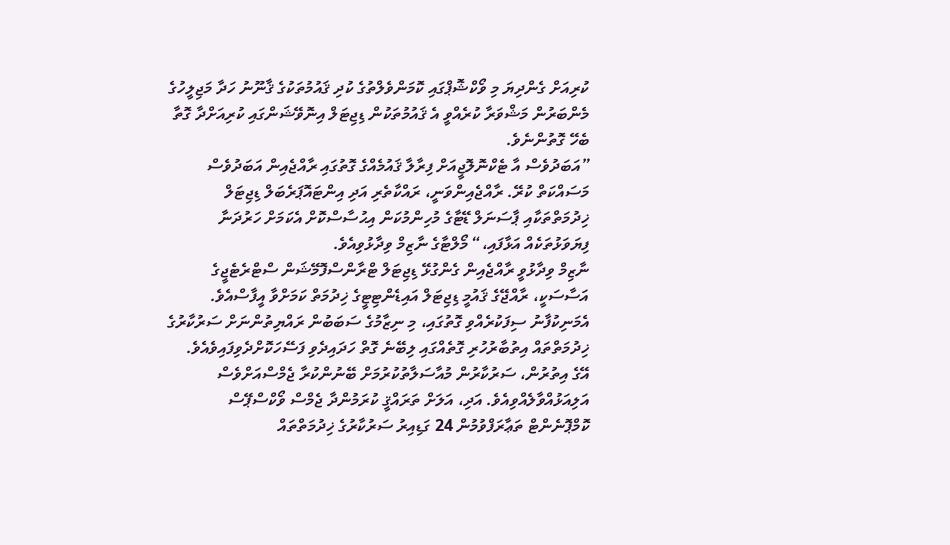ކުރިއަށް ގެންދިޔަ މި ވޯކްޝޮޕްގައި ކޮމަންވެލްތުގެ ކުދި ޤައުމުތަކުގެ ޤާނޫނު ހަދާ މަޖިލީހުގެ މެންބަރުން މަޝްވަރާ ކުރެއްވީ އެ ޤައުމުތަކުން ޑިޖިޓަލް އިނޮވޭޝަންގައި ކުރިއަށްދާ ގޮތާ ބެހޭ ގޮތުންނެވެ.
”އަބަދުވެސް އާ ޓެކްނޮލޮޖީއަށް ފިރާލާ ޤައުމެއްގެ ގޮތުގައި ރާއްޖެއިން އަބަދުވެސް މަސައްކަތް ކުރޭ. ރާއްޖެއިންވަނީ، ރައްކާތެރި އަދި އިންޓައޮޕަރެބަލް ޑިޖިޓަލް ޚިދުމަތްތަކާއި ޕާސަނަލް ޑޭޓާގެ މުހިންމުކަން އިޙުސާސްކޮށް އެކަމަށް ހަރުދަނާ ފިޔަވަޅުތަކެއް އަޅާފައި،“ މޯލްޓާގެ ނާޒިމް ވިދާޅުވިއެވެ.
ނާޒިމް ވިދާޅުވީ ރާއްޖެއިން ގެންގުޅޭ ޑިޖިޓަލް ޓްރާންސްފޮމޭޝަން ސްޓްރެޓެޖީގެ އަސާސަކީ، ރާއްޖޭގެ ޤައުމީ ޑިޖިޓަލް އައިޑެންޓިޓީގެ ޚިދުމަތް ކަމަށްވާ އީފާސްއެވެ. އެމަނިކުފާނު ސިފަކުރެއްވި ގޮތުގައި، މި ނިޒާމުގެ ސަބަބުން ރައްޔިތުންނަށް ސަރުކާރުގެ ޚިދުމަތްތައް އިތުބާރުހުރި ގޮތެއްގައި ލިބޭނެ ގޮތް ހަދައިދެވި ފަސޭހަކޮށްދެވިފައިވެއެވެ. އޭގެ އިތުރުން، ސަރުކާރުން މުއާސަލާތުކުރުމަށް ބޭނުންކުރާ ޖެމްސްއަށްވެސް އަލިއަޅުއްވާލެއްވިއެވެ. އަދި، އަލަށް ތަރައްޤީ ކުރަމުންދާ ޖެމްސް ވޯކްސްޕޭސް ކޮމްޕޮނެންޓް ތަޢާރަފްވުމުން 24 ގަޑިއިރު ސަރުކާރުގެ ޚިދުމަތްތައް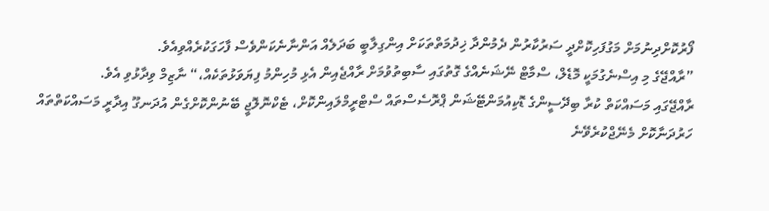ފޯރުކޮށްދިނުމަށް މަގުފަހިކޮށްދީ ސަރުކާރުން ދެމުންދާ ޚިދުމަތްތަކަށް އިންގިލާބީ ބަދަލެއް އަންނާނެކަންވެސް ފާހަގަކުރެއްވިއެވެ.
”ރާއްޖޭގެ މި އިސްނެގުމަކީ މޮޑެލް، ސްމާޓް ނޭޝަނެއްގެ ގޮތުގައި ސާބިތުވުމަށް ރާއްޖެއިން އެޅި މުހިންމު ފިޔަވަޅުތަކެއް،“ ނާޒިމް ވިދާޅުވި އެވެ.
ރާއްޖޭގައި މަސައްކަތް ކުރާ ބިދޭސީންގެ ޑޮކިއުމަންޓޭޝަން ޕްރޮސެސްތައް ސްޓްރީމްލައިންކޮށް، ޓެކްނޮލޮޖީ ބޭނުންކޮށްގެން އުދަނގޫ އިދާރީ މަސައްކަތްތައް ހަރުދަނާކޮށް މެނޭޖްކުރެވޭނެ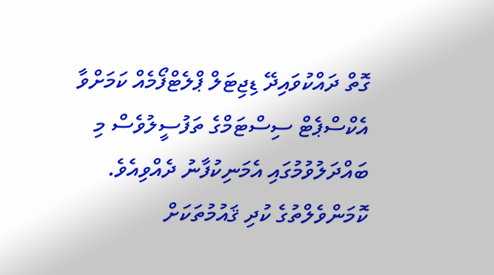ގޮތް ދައްކުވައިދޭ ޑިޖިޓަލް ޕްލެޓްފޯމެއް ކަމަށްވާ އެކްސްޕެޓް ސިސްޓަމްގެ ތަފުސީލުވެސް މި ބައްދަލުވުމުގައި އެމަނިކުފާނު ދެއްވިއެވެ.
ކޮމަންވެލްތުގެ ކުދި ޤައުމުތަކަށް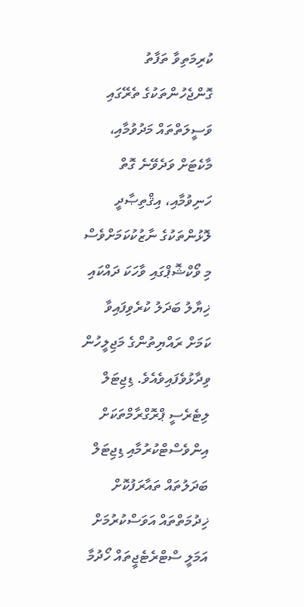ކުރިމަތިވާ ތަފާތު ގޮންޖެހުންތަކުގެ ތެރޭގައި ވަސީލަތްތައް މަދުވުމާއި، މާކެޓަށް ވަދެވޭނެ ގޮތް ހަނިވުމާއި، އިޤްތިޞާދީ ލޮޅުންތަކުގެ ނާޒުކުކަމަށްވެސް މި ވޯކްޝޮޕްގައި ވާހަކަ ދައްކައި ޚިޔާލު ބަދަލު ކުރެވިފައިވާ ކަމަށް ރައްޔިތުންގެ މަޖިލީހުން ވިދާޅުވެފައިވެއެވެ. ޑިޖިޓަލް ލިޓެރެސީ ޕްރޮގްރާމްތަކަށް އިންވެސްޓްކުރުމާއި ޑިޖިޓަލް ބަދަލުތައް ތައާރަފުކޮށް ޚިދުމަތްތައް އަވަސްކުރުމަށް އަމަލީ ސްޓްރެޓެޖީތައް ހޯދުމާ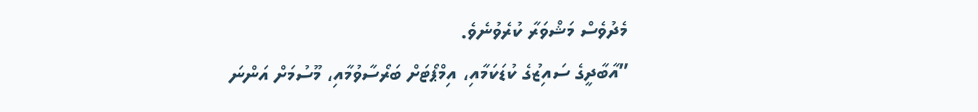މެދުވެސް މަޝްވަރާ ކުރެވުނެވެ.
”އާބާދީގެ ސައިޒުގެ ކުޑަކަމާއި، އިމްޕޯޓަށް ބަރޯސާވުމާއި، މޫސުމަށް އަންނަ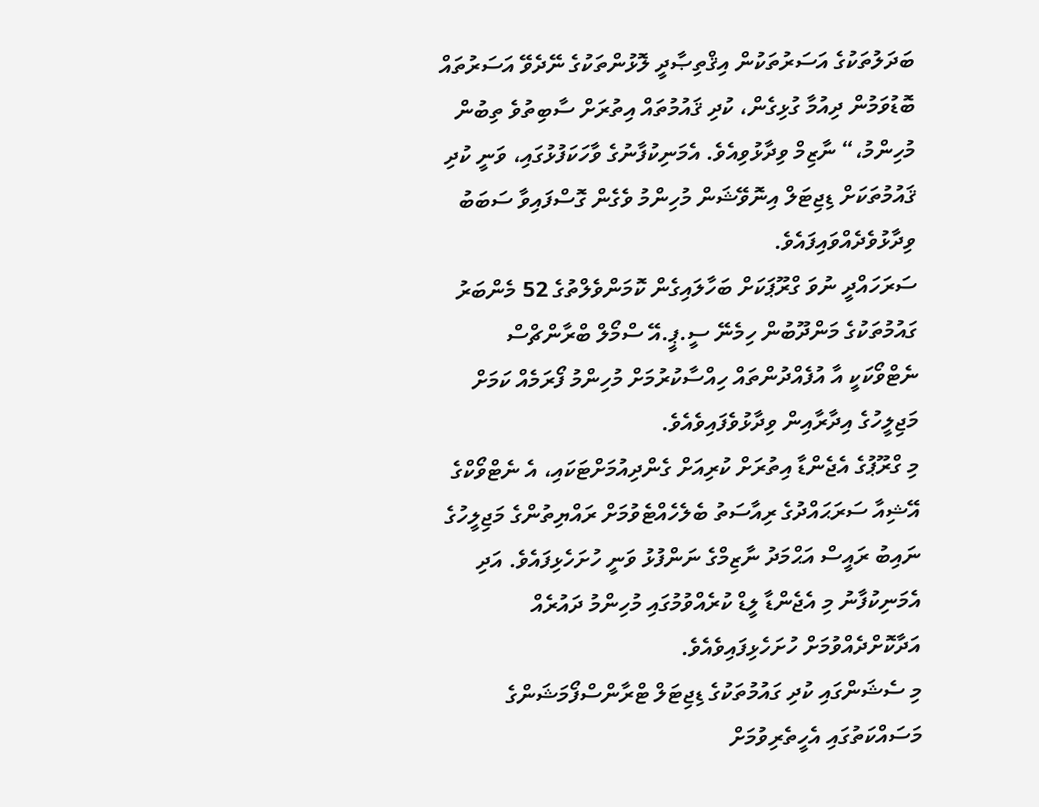ބަދަލުތަކުގެ އަސަރުތަކުން އިޤްތިޞާދީ ލޮޅުންތަކުގެ ނޭދެވޭ އަސަރުތައް ބޮޑުވަމުން ދިއުމާ ގުޅިގެން، ކުދި ޤައުމުތައް އިތުރަށް ސާބިތުވެ ތިބުން މުހިންމު،“ ނާޒިމް ވިދާޅުވިއެވެ. އެމަނިކުފާނުގެ ވާހަކަފުޅުގައި، ވަނީ ކުދި ޤައުމުތަކަށް ޑިޖިޓަލް އިނޮވޭޝަން މުހިންމު ވެގެން ގޮސްފައިވާ ސަބަބު ވިދާޅުވެދެއްވައިފައެވެ.
ސަރަހައްދީ ނުވަ ގްރޫޕަކަށް ބަހާލައިގެން ކޮމަންވެލްތުގެ 52 މެންބަރު ގައުމުތަކުގެ މަންދޫބުން ހިމެނޭ ސީ.ޕީ.އޭ ސްމޯލް ބްރާންޗްސް ނެޓްވޯކަކީ އާ އުފެއްދުންތައް ހިއްސާކުރުމަށް މުހިންމު ފޯރަމެއް ކަމަށް މަޖިލީހުގެ އިދާރާއިން ވިދާޅުވެފައިވެއެވެ.
މި ގްރޫޕުގެ އެޖެންޑާ އިތުރަށް ކުރިއަށް ގެންދިއުމަށްޓަކައި، އެ ނެޓްވޯކްގެ އޭޝިއާ ސަރަޙައްދުގެ ރިއާސަތު ބެލެހެއްޓެވުމަށް ރައްޔިތުންގެ މަޖިލީހުގެ ނައިބު ރައީސް އަޙްމަދު ނާޒިމްގެ ނަންފުޅު ވަނީ ހުށަހެޅިފައެވެ. އަދި އެމަނިކުފާނު މި އެޖެންޑާ ލީޑް ކުރެއްވުމުގައި މުހިންމު ދައުރެއް އަދާކޮށްދެއްވުމަށް ހުށަހެޅިފައިވެއެވެ.
މި ސެޝަންގައި ކުދި ގައުމުތަކުގެ ޑިޖިޓަލް ޓްރާންސްފޯމަޝަންގެ މަސައްކަތުގައި އެހީތެރިވުމަށް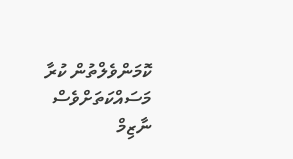ކޮމަންވެލްތުން ކުރާ މަސައްކަތަށްވެސް ނާޒިމް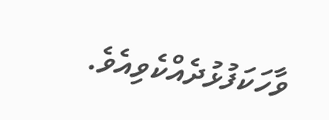ވާހަކަފުޅުދެއްކެވިއެވެ.